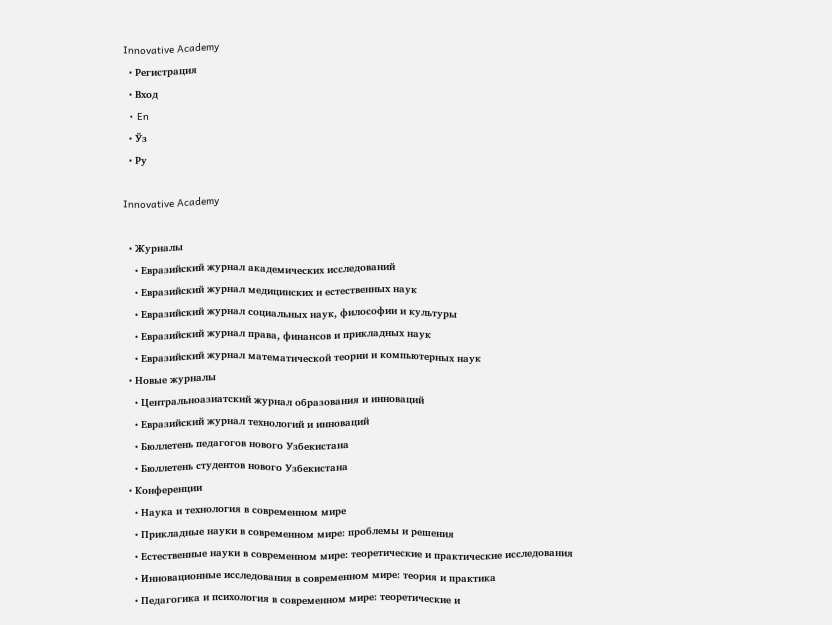Innovative Academy
  • Регистрация
  • Вход
  • En
  • Ўз
  • Ру

Innovative Academy

  • Журналы
    • Евразийский журнал академических исследований
    • Евразийский журнал медицинских и естественных наук
    • Евразийский журнал социальных наук, философии и культуры
    • Евразийский журнал права, финансов и прикладных наук
    • Евразийский журнал математической теории и компьютерных наук
  • Новые журналы
    • Центральноазиатский журнал образования и инноваций
    • Евразийский журнал технологий и инноваций
    • Бюллетень педагогов нового Узбекистана
    • Бюллетень студентов нового Узбекистана
  • Конференции
    • Наука и технология в современном мире
    • Прикладные науки в современном мире: проблемы и решения
    • Естественные науки в современном мире: теоретические и практические исследования
    • Инновационные исследования в современном мире: теория и практика
    • Педагогика и психология в современном мире: теоретические и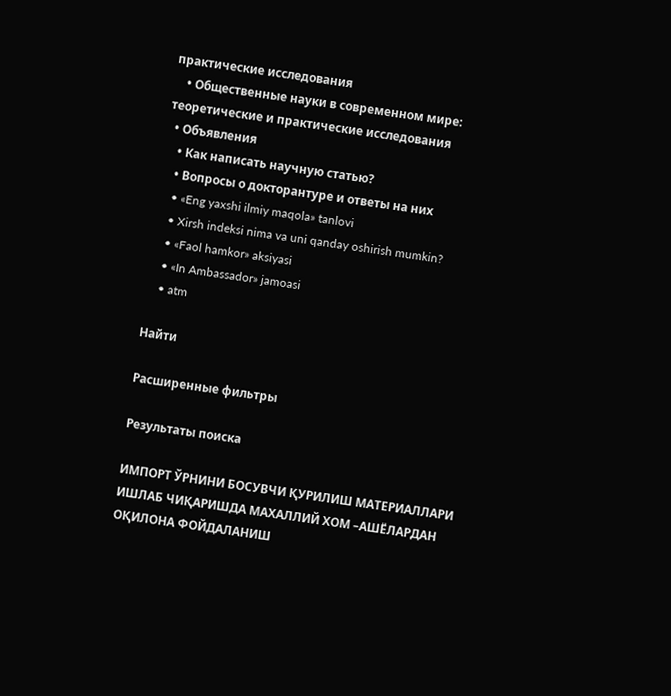практические исследования
    • Общественные науки в современном мире: теоретические и практические исследования
  • Объявления
    • Как написать научную статью?
    • Вопросы о докторантуре и ответы на них
    • «Eng yaxshi ilmiy maqola» tanlovi
    • Xirsh indeksi nima va uni qanday oshirish mumkin?
    • «Faol hamkor» aksiyasi
    • «In Ambassador» jamoasi
    • atm

Найти

Расширенные фильтры

Результаты поиска

ИМПОРТ ЎРНИНИ БОСУВЧИ ҚУРИЛИШ МАТЕРИАЛЛАРИ ИШЛАБ ЧИҚАРИШДА МАХАЛЛИЙ ХОМ –АШЁЛАРДАН ОҚИЛОНА ФОЙДАЛАНИШ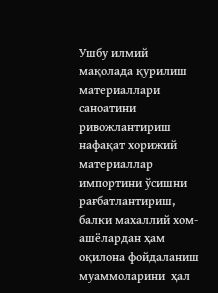Ушбу илмий мақолада қурилиш материаллари саноатини ривожлантириш нафақат хорижий материаллар импортини ўсишни рағбатлантириш, балки махаллий хом-ашёлардан ҳам оқилона фойдаланиш муаммоларини  ҳал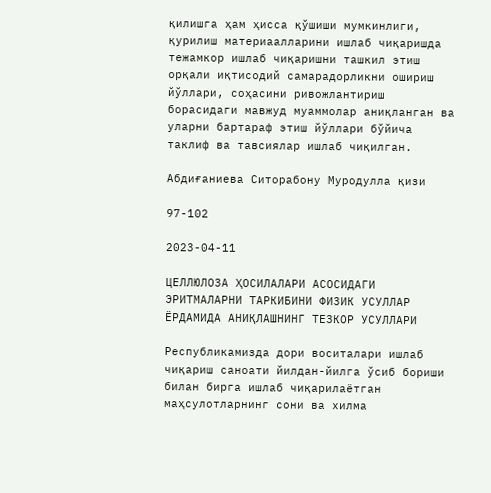қилишга ҳам ҳисса қўшиши мумкинлиги, қурилиш материаалларини ишлаб чиқаришда тежамкор ишлаб чиқаришни ташкил этиш орқали иқтисодий самарадорликни ошириш йўллари, соҳасини ривожлантириш борасидаги мавжуд муаммолар аниқланган ва уларни бартараф этиш йўллари бўйича таклиф ва тавсиялар ишлаб чиқилган.

Абдиғаниева Ситорабону Муродулла қизи

97-102

2023-04-11

ЦЕЛЛЮЛОЗА ҲОСИЛАЛАРИ АСОСИДАГИ ЭРИТМАЛАРНИ ТАРКИБИНИ ФИЗИК УСУЛЛАР ЁРДАМИДА АНИҚЛАШНИНГ ТЕЗКОР УСУЛЛАРИ

Республикамизда дори воситалари ишлаб чиқариш саноати йилдан-йилга ўсиб бориши билан бирга ишлаб чиқарилаётган маҳсулотларнинг сони ва хилма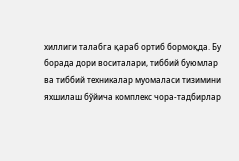хиллиги талабга қараб ортиб бормоқда. Бу борада дори воситалари, тиббий буюмлар ва тиббий техникалар муомаласи тизимини яхшилаш бўйича комплекс чора-тадбирлар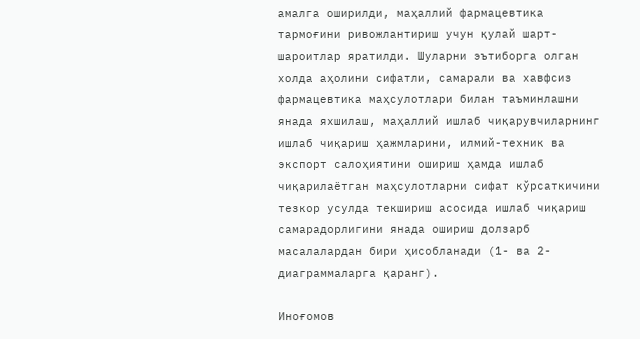амалга оширилди, маҳаллий фармацевтика тармоғини ривожлантириш учун қулай шарт-шароитлар яратилди. Шуларни эътиборга олган холда аҳолини сифатли, самарали ва хавфсиз фармацевтика маҳсулотлари билан таъминлашни янада яхшилаш, маҳаллий ишлаб чиқарувчиларнинг ишлаб чиқариш ҳажмларини, илмий-техник ва экспорт салоҳиятини ошириш ҳамда ишлаб чиқарилаётган маҳсулотларни сифат кўрсаткичини тезкор усулда текшириш асосида ишлаб чиқариш самарадорлигини янада ошириш долзарб масалалардан бири ҳисобланади (1- ва 2-диаграммаларга қаранг).

Иноғомов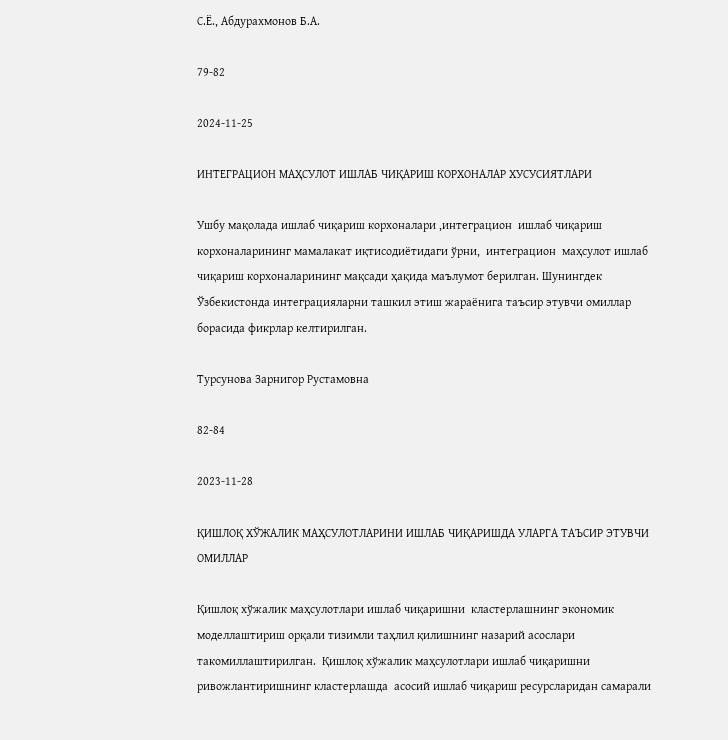С.Ё., Абдурахмонов Б.А.

79-82

2024-11-25

ИНТЕГРАЦИОН МАҲСУЛОТ ИШЛАБ ЧИҚАРИШ КОРХОНАЛАР ХУСУСИЯТЛАРИ

Ушбу мақолада ишлаб чиқариш корхоналари ,интеграцион  ишлаб чиқариш корхоналарининг мамалакат иқтисодиётидаги ўрни,  интеграцион  маҳсулот ишлаб чиқариш корхоналарининг мақсади ҳақида маълумот берилган. Шунингдек Ўзбекистонда интеграцияларни ташкил этиш жараёнига таъсир этувчи омиллар борасида фикрлар келтирилган.

Турсунова Зарнигор Рустамовна

82-84

2023-11-28

ҚИШЛОҚ ХЎЖАЛИК МАҲСУЛОТЛАРИНИ ИШЛАБ ЧИҚАРИШДА УЛАРГА ТАЪСИР ЭТУВЧИ ОМИЛЛАР

Қишлоқ хўжалик маҳсулотлари ишлаб чиқаришни  кластерлашнинг экономик моделлаштириш орқали тизимли таҳлил қилишнинг назарий асослари такомиллаштирилган.  Қишлоқ хўжалик маҳсулотлари ишлаб чиқаришни ривожлантиришнинг кластерлашда  асосий ишлаб чиқариш ресурсларидан самарали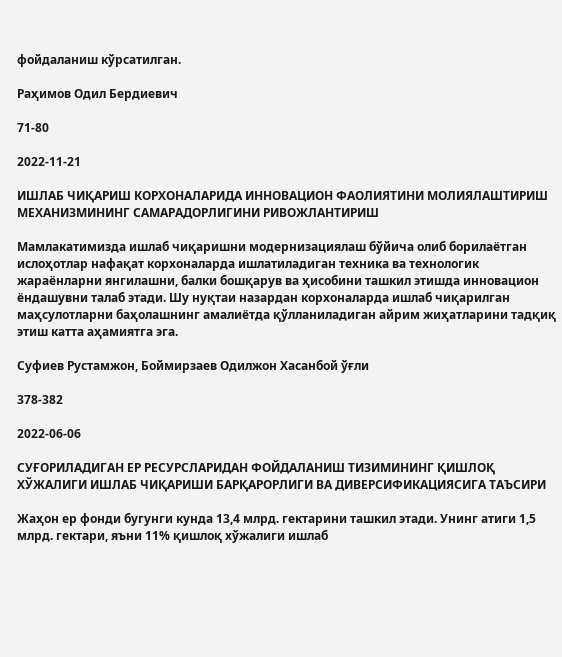фойдаланиш кўрсатилган.

Раҳимов Одил Бердиевич

71-80

2022-11-21

ИШЛАБ ЧИҚАРИШ КОРХОНАЛАРИДА ИННОВАЦИОН ФАОЛИЯТИНИ МОЛИЯЛАШТИРИШ МЕХАНИЗМИНИНГ САМАРАДОРЛИГИНИ РИВОЖЛАНТИРИШ

Мамлакатимизда ишлаб чиқаришни модернизациялаш бўйича олиб борилаётган ислоҳотлар нафақат корхоналарда ишлатиладиган техника ва технологик жараёнларни янгилашни, балки бошқарув ва ҳисобини ташкил этишда инновацион ёндашувни талаб этади. Шу нуқтаи назардан корхоналарда ишлаб чиқарилган маҳсулотларни баҳолашнинг амалиётда қўлланиладиган айрим жиҳатларини тадқиқ этиш катта аҳамиятга эга.

Суфиев Рустамжон, Боймирзаев Одилжон Хасанбой ўғли

378-382

2022-06-06

СУҒОРИЛАДИГАН ЕР РЕСУРСЛАРИДАН ФОЙДАЛАНИШ ТИЗИМИНИНГ ҚИШЛОҚ ХЎЖАЛИГИ ИШЛАБ ЧИҚАРИШИ БАРҚАРОРЛИГИ ВА ДИВЕРСИФИКАЦИЯСИГА ТАЪСИРИ

Жаҳон ер фонди бугунги кунда 13,4 млрд. гектарини ташкил этади. Унинг атиги 1,5 млрд. гектари, яъни 11% қишлоқ хўжалиги ишлаб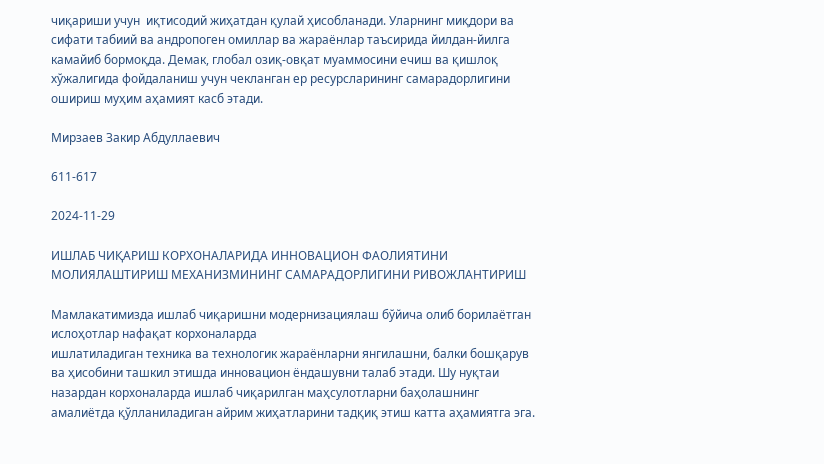чиқариши учун  иқтисодий жиҳатдан қулай ҳисобланади. Уларнинг миқдори ва сифати табиий ва андропоген омиллар ва жараёнлар таъсирида йилдан-йилга камайиб бормоқда. Демак, глобал озиқ-овқат муаммосини ечиш ва қишлоқ хўжалигида фойдаланиш учун чекланган ер ресурсларининг самарадорлигини ошириш муҳим аҳамият касб этади.

Мирзаев Закир Абдуллаевич

611-617

2024-11-29

ИШЛАБ ЧИҚАРИШ КОРХОНАЛАРИДА ИННОВАЦИОН ФАОЛИЯТИНИ МОЛИЯЛАШТИРИШ МЕХАНИЗМИНИНГ САМАРАДОРЛИГИНИ РИВОЖЛАНТИРИШ

Мамлакатимизда ишлаб чиқаришни модернизациялаш бўйича олиб борилаётган ислоҳотлар нафақат корхоналарда
ишлатиладиган техника ва технологик жараёнларни янгилашни, балки бошқарув ва ҳисобини ташкил этишда инновацион ёндашувни талаб этади. Шу нуқтаи назардан корхоналарда ишлаб чиқарилган маҳсулотларни баҳолашнинг амалиётда қўлланиладиган айрим жиҳатларини тадқиқ этиш катта аҳамиятга эга.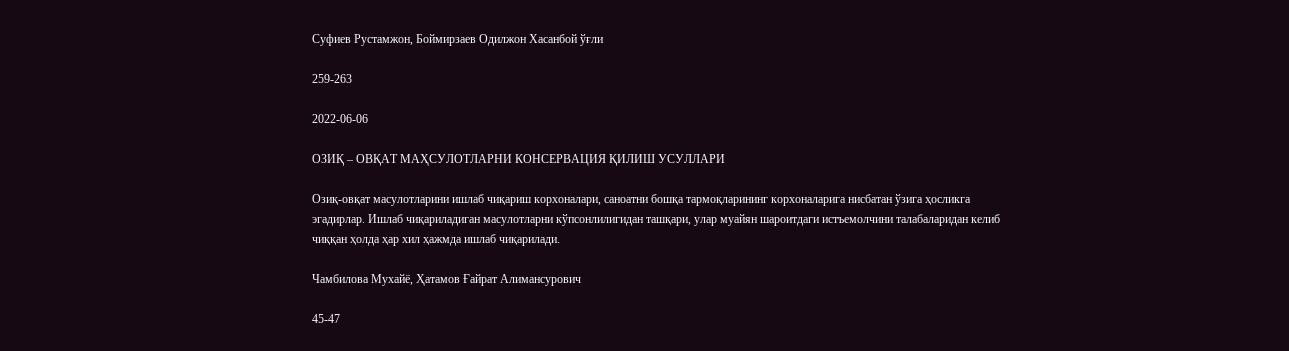Суфиев Рустамжон, Боймирзаев Одилжон Хасанбой ўғли

259-263

2022-06-06

ОЗИҚ – ОВҚАТ МАҲСУЛОТЛАРНИ КОНСЕРВАЦИЯ ҚИЛИШ УСУЛЛАРИ

Озиқ-овқат масулотларини ишлаб чиқариш корхоналари, саноатни бошқа тармоқларининг корхоналарига нисбатан ўзига ҳосликга эгадирлар. Ишлаб чиқариладиган масулотларни кўпсонлилигидан ташқари, улар муайян шароитдаги истъемолчини талабаларидан келиб чиққан ҳолда ҳар хил ҳажмда ишлаб чиқарилади.

Чамбилова Мухайё, Ҳатамов Ғайрат Алимансурович

45-47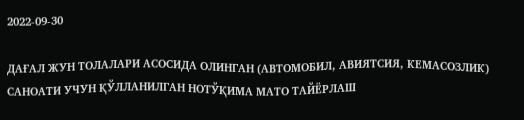2022-09-30

ДАҒАЛ ЖУН ТОЛАЛАРИ АСОСИДА ОЛИНГАН (АВТОМОБИЛ, АВИЯТСИЯ, КЕМАСОЗЛИК) САНОАТИ УЧУН ҚЎЛЛАНИЛГАН НОТЎҚИМА МАТО ТАЙЁРЛАШ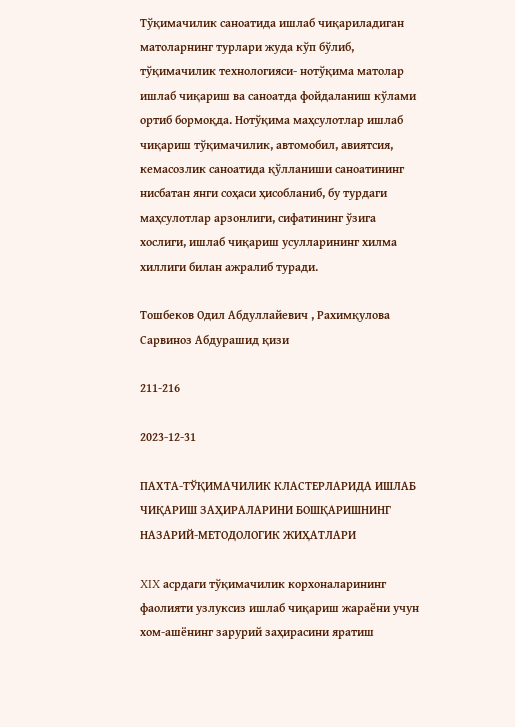Тўқимачилик саноатида ишлаб чиқариладиган матоларнинг турлари жуда кўп бўлиб, тўқимачилик технологияси- нотўқима матолар ишлаб чиқариш ва саноатда фойдаланиш кўлами ортиб бормоқда. Нотўқима маҳсулотлар ишлаб чиқариш тўқимачилик, автомобил, авиятсия, кемасозлик саноатида қўлланиши саноатининг нисбатан янги соҳаси ҳисобланиб, бу турдаги маҳсулотлар арзонлиги, сифатининг ўзига хослиги, ишлаб чиқариш усулларининг хилма хиллиги билан ажралиб туради.

Тошбеков Одил Абдуллайевич , Рахимқулова Сарвиноз Абдурашид қизи

211-216

2023-12-31

ПАХТА-ТЎҚИМАЧИЛИК КЛАСТЕРЛАРИДА ИШЛАБ ЧИҚАРИШ ЗАҲИРАЛАРИНИ БОШҚАРИШНИНГ НАЗАРИЙ-МЕТОДОЛОГИК ЖИҲАТЛАРИ

XIX асрдаги тўқимачилик корхоналарининг фаолияти узлуксиз ишлаб чиқариш жараёни учун хом-ашёнинг зарурий заҳирасини яратиш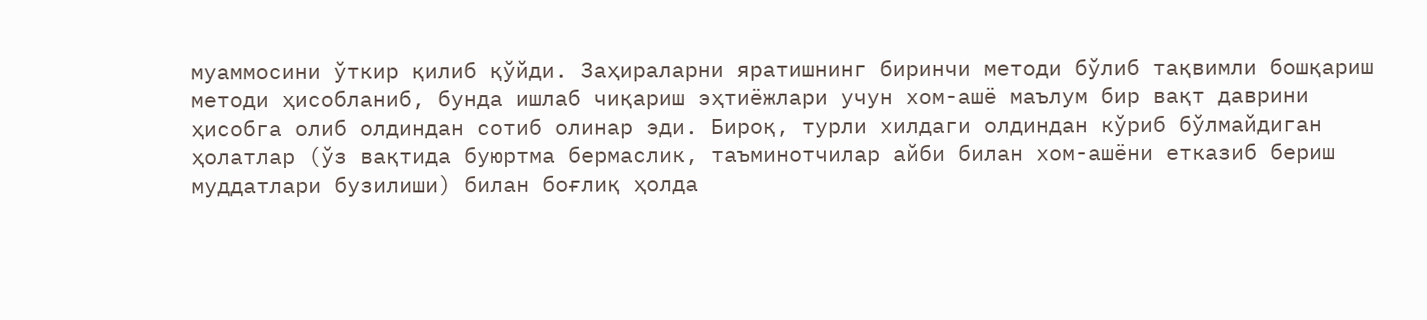муаммосини ўткир қилиб қўйди. Заҳираларни яратишнинг биринчи методи бўлиб тақвимли бошқариш методи ҳисобланиб, бунда ишлаб чиқариш эҳтиёжлари учун хом-ашё маълум бир вақт даврини ҳисобга олиб олдиндан сотиб олинар эди. Бироқ, турли хилдаги олдиндан кўриб бўлмайдиган ҳолатлар (ўз вақтида буюртма бермаслик, таъминотчилар айби билан хом-ашёни етказиб бериш муддатлари бузилиши) билан боғлиқ ҳолда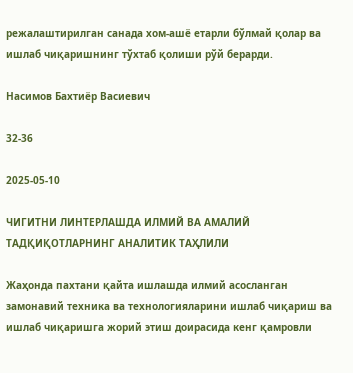режалаштирилган санада хом-ашё етарли бўлмай қолар ва ишлаб чиқаришнинг тўхтаб қолиши рўй берарди.

Насимов Бахтиёр Васиевич

32-36

2025-05-10

ЧИГИТНИ ЛИНТЕРЛАШДА ИЛМИЙ ВА АМАЛИЙ ТАДҚИҚОТЛАРНИНГ АНАЛИТИК ТАҲЛИЛИ

Жаҳонда пахтани қайта ишлашда илмий асосланган замонавий техника ва технологияларини ишлаб чиқариш ва ишлаб чиқаришга жорий этиш доирасида кенг қамровли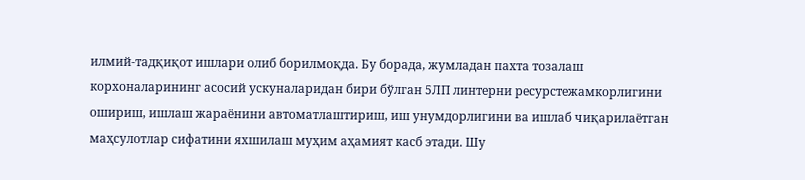илмий-тадқиқот ишлари олиб борилмоқда. Бу борада, жумладан пахта тозалаш корхоналарининг асосий ускуналаридан бири бўлган 5ЛП линтерни ресурстежамкорлигини ошириш, ишлаш жараёнини автоматлаштириш, иш унумдорлигини ва ишлаб чиқарилаётган маҳсулотлар сифатини яхшилаш муҳим аҳамият касб этади. Шу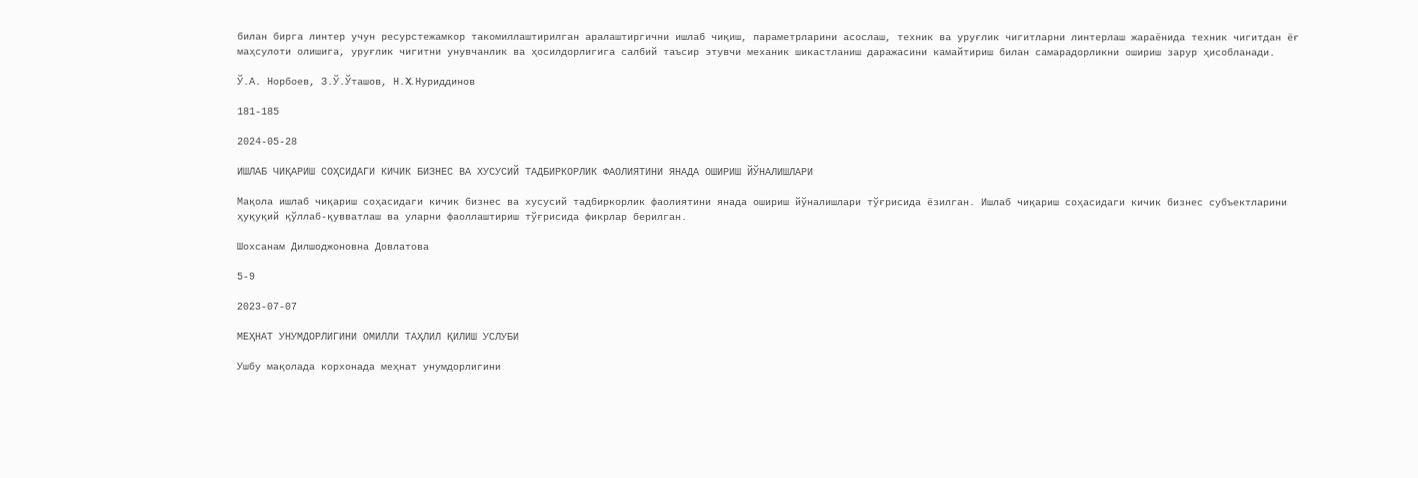билан бирга линтер учун ресурстежамкор такомиллаштирилган аралаштиргични ишлаб чиқиш, параметрларини асослаш, техник ва уруғлик чигитларни линтерлаш жараёнида техник чигитдан ёғ маҳсулоти олишига, уруғлик чигитни унувчанлик ва ҳосилдорлигига салбий таъсир этувчи механик шикастланиш даражасини камайтириш билан самарадорликни ошириш зарур ҳисобланади.

Ў.А. Норбоев, З.Ў.Ўташов, Н.X. Нуриддинов

181-185

2024-05-28

ИШЛАБ ЧИҚАРИШ СОҲСИДАГИ КИЧИК БИЗНЕС ВА ХУСУСИЙ ТАДБИРКОРЛИК ФАОЛИЯТИНИ ЯНАДА ОШИРИШ ЙЎНАЛИШЛАРИ

Мақола ишлаб чиқариш соҳасидаги кичик бизнес ва хусусий тадбиркорлик фаолиятини янада ошириш йўналишлари тўғрисида ёзилган. Ишлаб чиқариш соҳасидаги кичик бизнес субъектларини ҳуқуқий қўллаб-қувватлаш ва уларни фаоллаштириш тўғрисида фикрлар берилган.

Шохсанам Дилшоджоновна Довлатова

5-9

2023-07-07

МЕҲНАТ УНУМДОРЛИГИНИ ОМИЛЛИ ТАҲЛИЛ ҚИЛИШ УСЛУБИ

Ушбу мақолада корхонада меҳнат унумдорлигини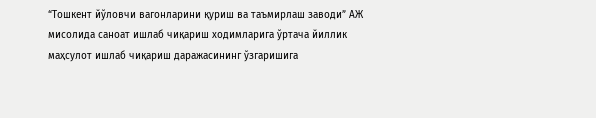“Тошкент йўловчи вагонларини қуриш ва таъмирлаш заводи” АЖ мисолида саноат ишлаб чиқариш ходимларига ўртача йиллик маҳсулот ишлаб чиқариш даражасининг ўзгаришига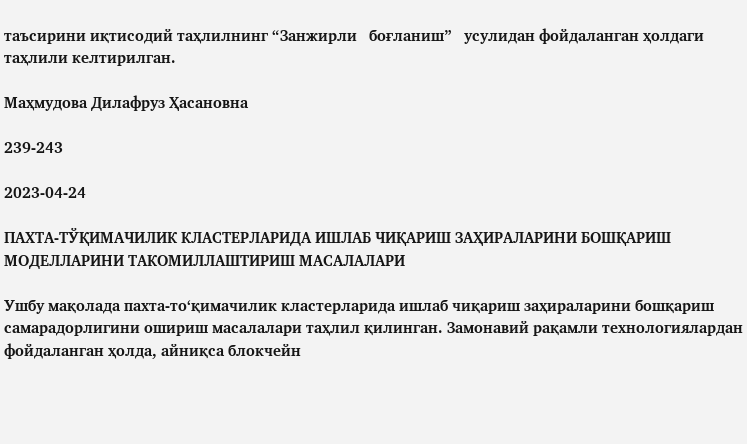таъсирини иқтисодий таҳлилнинг “Занжирли   боғланиш”   усулидан фойдаланган ҳолдаги таҳлили келтирилган.

Маҳмудова Дилафруз Ҳасановна

239-243

2023-04-24

ПАХТА-ТЎҚИМАЧИЛИК КЛАСТЕРЛАРИДА ИШЛАБ ЧИҚАРИШ ЗАҲИРАЛАРИНИ БОШҚАРИШ МОДЕЛЛАРИНИ ТАКОМИЛЛАШТИРИШ МАСАЛАЛАРИ

Ушбу мақолада пахта-то‘қимачилик кластерларида ишлаб чиқариш заҳираларини бошқариш самарадорлигини ошириш масалалари таҳлил қилинган. Замонавий рақамли технологиялардан фойдаланган ҳолда, айниқса блокчейн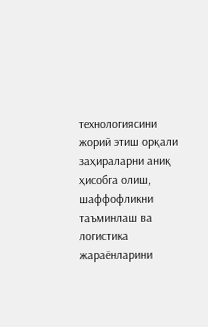технологиясини жорий этиш орқали заҳираларни аниқ ҳисобга олиш, шаффофликни таъминлаш ва логистика жараёнларини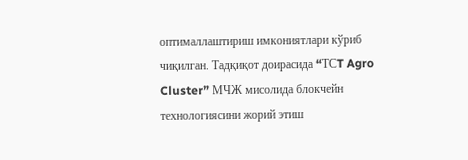оптималлаштириш имкониятлари кўриб чиқилган. Тадқиқот доирасида “TСT Agro Cluster” МЧЖ мисолида блокчейн технологиясини жорий этиш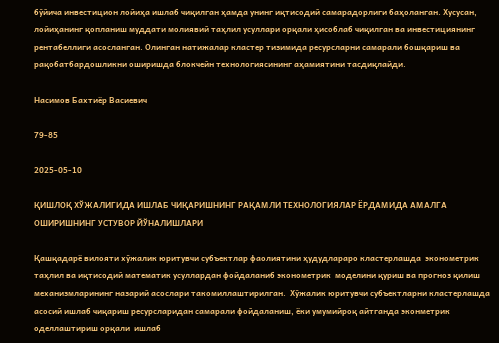бўйича инвестицион лойиҳа ишлаб чиқилган ҳамда унинг иқтисодий самарадорлиги баҳоланган. Хусусан, лойиҳанинг қопланиш муддати молиявий таҳлил усуллари орқали ҳисоблаб чиқилган ва инвестициянинг рентабеллиги асосланган. Олинган натижалар кластер тизимида ресурсларни самарали бошқариш ва рақобатбардошликни оширишда блокчейн технологиясининг аҳамиятини тасдиқлайди.

Насимов Бахтиёр Васиевич

79-85

2025-05-10

ҚИШЛОҚ ХЎЖАЛИГИДА ИШЛАБ ЧИҚАРИШНИНГ РАҚАМЛИ ТЕХНОЛОГИЯЛАР ЁРДАМИДА АМАЛГА ОШИРИШНИНГ УСТУВОР ЙЎНАЛИШЛАРИ

Қашқадарё вилояти хўжалик юритувчи субъектлар фаолиятини ҳудудлараро кластерлашда  эконометрик таҳлил ва иқтисодий математик усуллардан фойдаланиб эконометрик  моделини қуриш ва прогноз қилиш механизмларининг назарий асослари такомиллаштирилган.  Хўжалик юритувчи субъектларни кластерлашда  асосий ишлаб чиқариш ресурсларидан самарали фойдаланиш, ёки умумийроқ айтганда эконметрик оделлаштириш орқали  ишлаб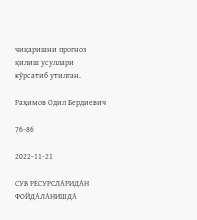чиқаришни прогноз қилиш усуллари кўрсатиб утилган.

Раҳимов Одил Бердиевич

76-86

2022-11-21

СУВ РЕСУРСЛАРИДАН ФОЙДАЛАНИШДА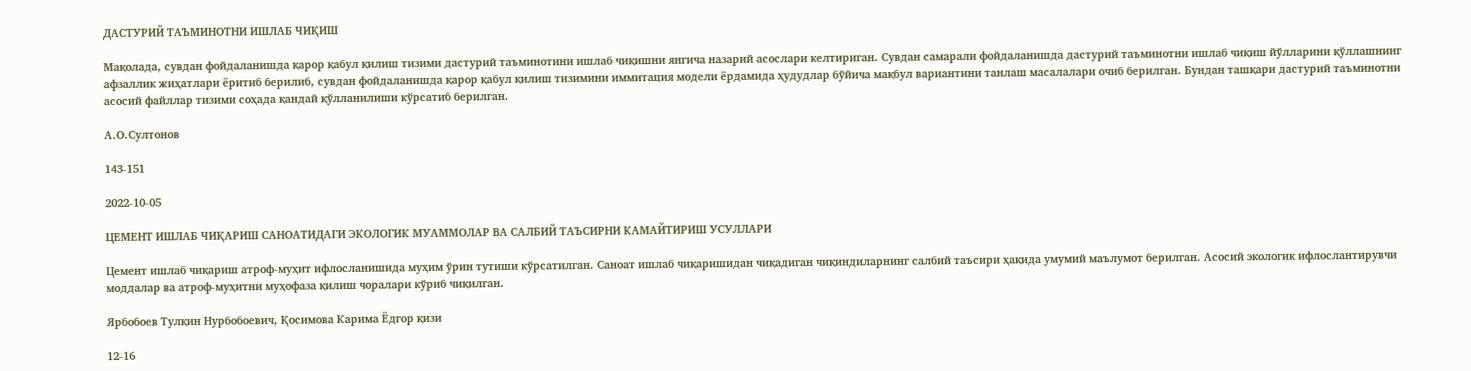ДАСТУРИЙ ТАЪМИНОТНИ ИШЛАБ ЧИҚИШ

Мақолада, сувдан фойдаланишда қарор қабул қилиш тизими дастурий таъминотини ишлаб чиқишни янгича назарий асослари келтириган. Сувдан самарали фойдаланишда дастурий таъминотни ишлаб чиқиш йўлларини қўллашнинг афзаллик жиҳатлари ёритиб берилиб, сувдан фойдаланишда қарор қабул қилиш тизимини иммитация модели ёрдамида ҳудудлар бўйича мақбул вариантини танлаш масалалари очиб берилган. Бундан ташқари дастурий таъминотни асосий файллар тизими соҳада қандай қўлланилиши кўрсатиб берилган.

А.О.Султонов

143-151

2022-10-05

ЦЕМЕНТ ИШЛАБ ЧИҚАРИШ САНОАТИДАГИ ЭКОЛОГИК МУАММОЛАР ВА САЛБИЙ ТАЪСИРНИ КАМАЙТИРИШ УСУЛЛАРИ

Цемент ишлаб чиқариш атроф-муҳит ифлосланишида муҳим ўрин тутиши кўрсатилган. Саноат ишлаб чиқаришидан чиқадиган чиқиндиларнинг салбий таъсири ҳақида умумий маълумот берилган. Асосий экологик ифлослантирувчи моддалар ва атроф-муҳитни муҳофаза қилиш чоралари кўриб чиқилган.

Ярбобоев Тулқин Нурбобоевич, Қосимова Карима Ёдгор қизи

12-16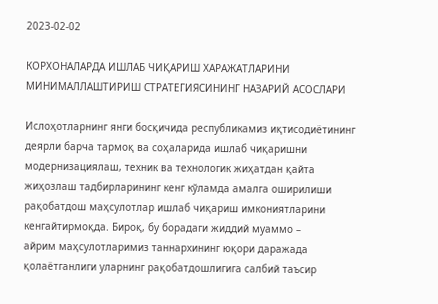2023-02-02

КОРХОНАЛАРДА ИШЛАБ ЧИҚАРИШ ХАРАЖАТЛАРИНИ МИНИМАЛЛАШТИРИШ СТРАТЕГИЯСИНИНГ НАЗАРИЙ АСОСЛАРИ

Ислоҳотларнинг янги босқичида республикамиз иқтисодиётининг деярли барча тармоқ ва соҳаларида ишлаб чиқаришни модернизациялаш, техник ва технологик жиҳатдан қайта жиҳозлаш тадбирларининг кенг кўламда амалга оширилиши рақобатдош маҳсулотлар ишлаб чиқариш имкониятларини кенгайтирмоқда. Бироқ, бу борадаги жиддий муаммо –
айрим маҳсулотларимиз таннархининг юқори даражада қолаётганлиги уларнинг рақобатдошлигига салбий таъсир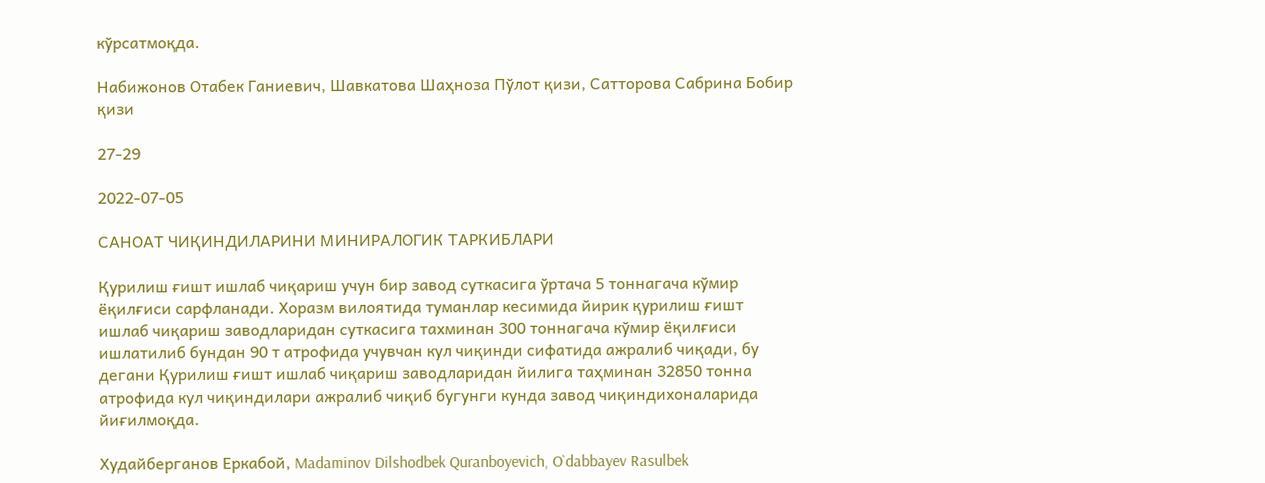кўрсатмоқда.

Набижонов Отабек Ганиевич, Шавкатова Шаҳноза Пўлот қизи, Сатторова Сабрина Бобир қизи

27-29

2022-07-05

CАНОАТ ЧИҚИНДИЛАРИНИ МИНИРАЛОГИК ТАРКИБЛАРИ

Қурилиш ғишт ишлаб чиқариш учун бир завод суткасига ўртача 5 тоннагача кўмир ёқилғиси сарфланади. Хоразм вилоятида туманлар кесимида йирик қурилиш ғишт ишлаб чиқариш заводларидан суткасига тахминан 300 тоннагача кўмир ёқилғиси ишлатилиб бундан 90 т атрофида учувчан кул чиқинди сифатида ажралиб чиқади, бу дегани Қурилиш ғишт ишлаб чиқариш заводларидан йилига таҳминан 32850 тонна атрофида кул чиқиндилари ажралиб чиқиб бугунги кунда завод чиқиндихоналарида йиғилмоқда.

Худайберганов Еркабой, Madaminov Dilshodbek Quranboyevich, O`dabbayev Rasulbek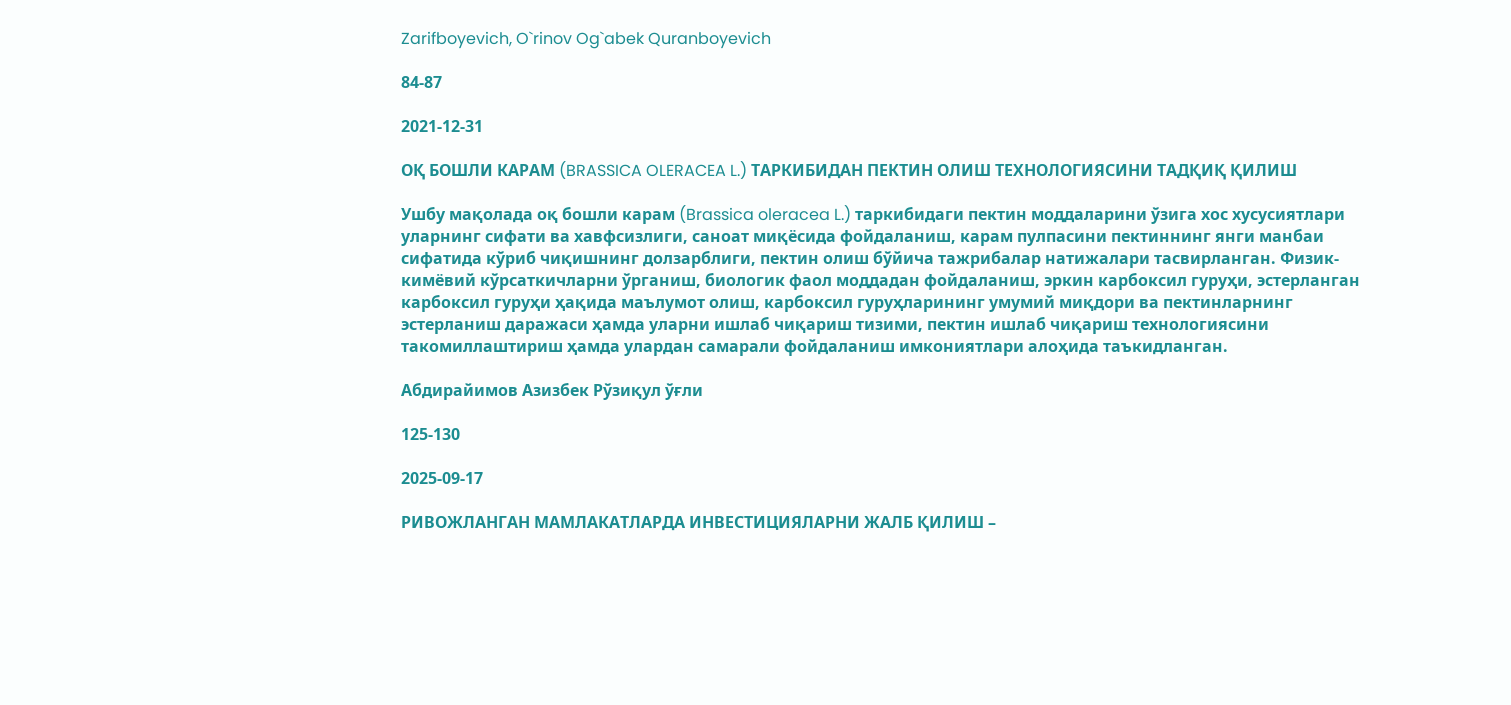Zarifboyevich, O`rinov Og`abek Quranboyevich

84-87

2021-12-31

ОҚ БОШЛИ КАРАМ (BRASSICA OLERACEA L.) ТАРКИБИДАН ПЕКТИН ОЛИШ ТЕХНОЛОГИЯСИНИ ТАДҚИҚ ҚИЛИШ

Ушбу мақолада оқ бошли карам (Brassica oleracea L.) таркибидаги пектин моддаларини ўзига хос хусусиятлари уларнинг сифати ва хавфсизлиги, саноат миқёсида фойдаланиш, карам пулпасини пектиннинг янги манбаи сифатида кўриб чиқишнинг долзарблиги, пектин олиш бўйича тажрибалар натижалари тасвирланган. Физик-кимёвий кўрсаткичларни ўрганиш, биологик фаол моддадан фойдаланиш, эркин карбоксил гуруҳи, эстерланган карбоксил гуруҳи ҳақида маълумот олиш, карбоксил гуруҳларининг умумий миқдори ва пектинларнинг эстерланиш даражаси ҳамда уларни ишлаб чиқариш тизими, пектин ишлаб чиқариш технологиясини такомиллаштириш ҳамда улардан самарали фойдаланиш имкониятлари алоҳида таъкидланган.

Абдирайимов Азизбек Рўзиқул ўғли

125-130

2025-09-17

РИВОЖЛАНГАН МАМЛАКАТЛАРДА ИНВЕСТИЦИЯЛАРНИ ЖАЛБ ҚИЛИШ –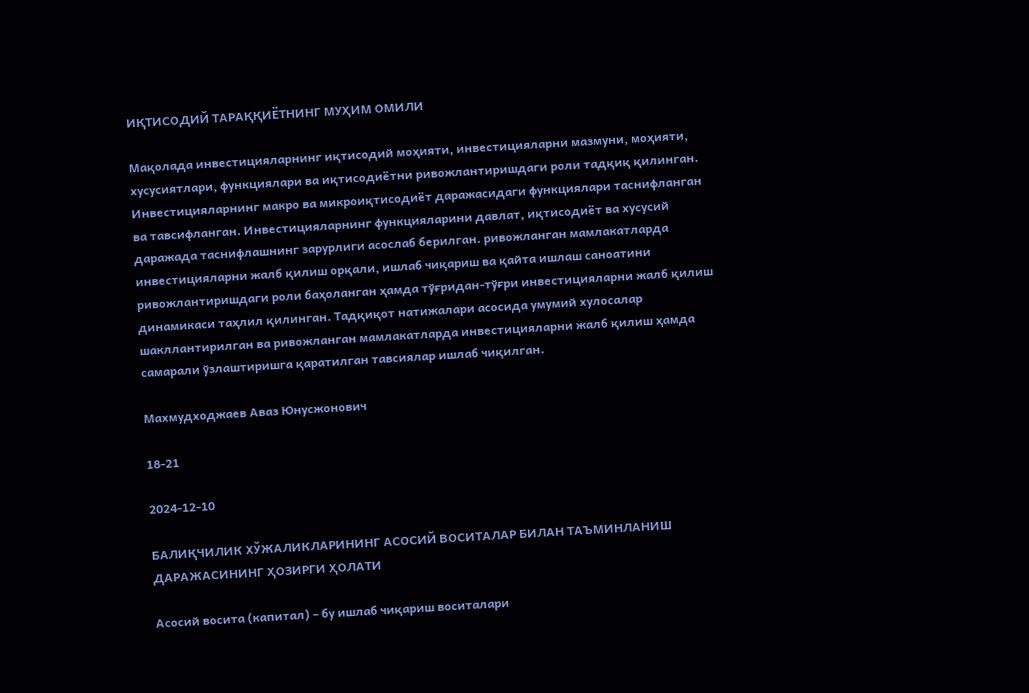ИҚТИСОДИЙ ТАРАҚҚИЁТНИНГ МУҲИМ ОМИЛИ

Мақолада инвестицияларнинг иқтисодий моҳияти, инвестицияларни мазмуни, моҳияти, хусусиятлари, функциялари ва иқтисодиётни ривожлантиришдаги роли тадқиқ қилинган. Инвестицияларнинг макро ва микроиқтисодиёт даражасидаги функциялари таснифланган ва тавсифланган. Инвестицияларнинг функцияларини давлат, иқтисодиёт ва хусусий даражада таснифлашнинг зарурлиги асослаб берилган. ривожланган мамлакатларда инвестицияларни жалб қилиш орқали, ишлаб чиқариш ва қайта ишлаш саноатини ривожлантиришдаги роли баҳоланган ҳамда тўғридан-тўғри инвестицияларни жалб қилиш динамикаси таҳлил қилинган. Тадқиқот натижалари асосида умумий хулосалар шакллантирилган ва ривожланган мамлакатларда инвестицияларни жалб қилиш ҳамда самарали ўзлаштиришга қаратилган тавсиялар ишлаб чиқилган.

Махмудходжаев Аваз Юнусжонович

18-21

2024-12-10

БАЛИҚЧИЛИК ХЎЖАЛИКЛАРИНИНГ АСОСИЙ ВОСИТАЛАР БИЛАН ТАЪМИНЛАНИШ ДАРАЖАСИНИНГ ҲОЗИРГИ ҲОЛАТИ

Асосий восита (капитал) – бу ишлаб чиқариш воситалари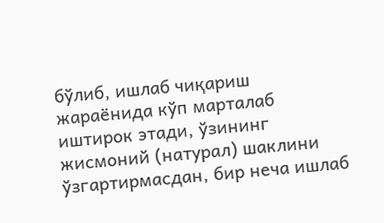бўлиб, ишлаб чиқариш жараёнида кўп марталаб иштирок этади, ўзининг жисмоний (натурал) шаклини ўзгартирмасдан, бир неча ишлаб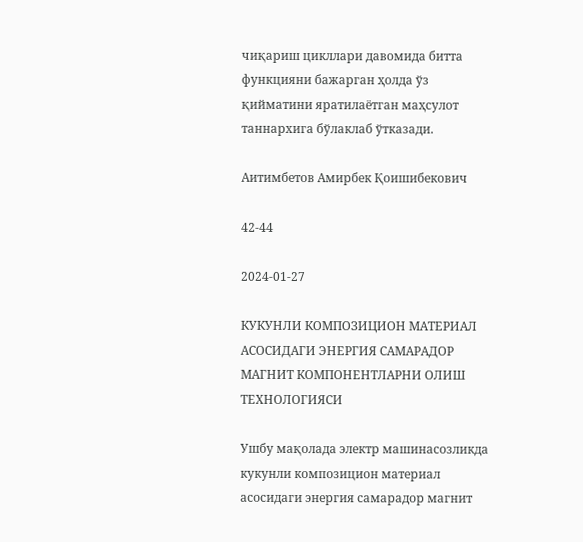чиқариш цикллари давомида битта функцияни бажарган ҳолда ўз қийматини яратилаётган маҳсулот таннархига бўлаклаб ўтказади.

Аитимбетов Амирбек Қоишибекович

42-44

2024-01-27

КУКУНЛИ КОМПОЗИЦИОН МАТЕРИАЛ АСОСИДАГИ ЭНЕРГИЯ САМАРАДОР МАГНИТ КОМПОНЕНТЛАРНИ ОЛИШ ТЕХНОЛОГИЯСИ

Ушбу мақолада электр машинасозликда кукунли композицион материал асосидаги энергия самарадор магнит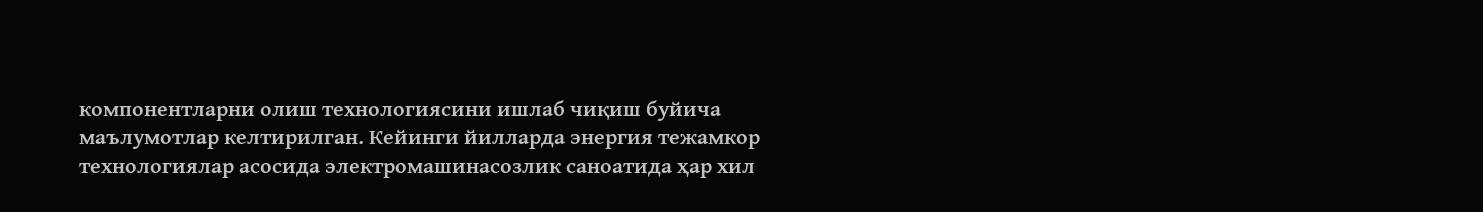компонентларни олиш технологиясини ишлаб чиқиш буйича маълумотлар келтирилган. Кейинги йилларда энергия тежамкор технологиялар асосида электромашинасозлик саноатида ҳар хил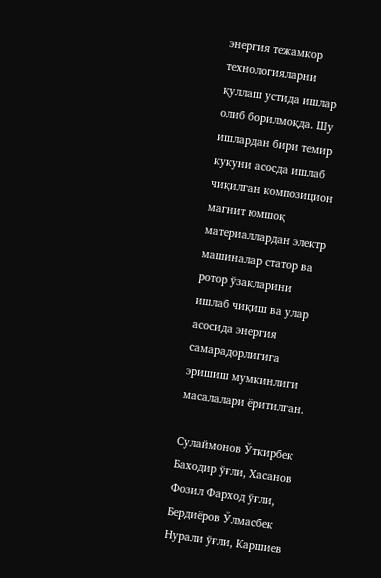энергия тежамкор технологияларни қуллаш устида ишлар олиб борилмоқда. Шу ишлардан бири темир кукуни асосда ишлаб чиқилган композицион магнит юмшоқ
материаллардан электр машиналар статор ва ротор ўзакларини ишлаб чиқиш ва улар асосида энергия самарадорлигига эришиш мумкинлиги масалалари ёритилган.

Сулаймонов Ўткирбек Баходир ўғли, Хасанов Фозил Фарход ўғли, Бердиёров Ўлмасбек Нурали ўғли, Каршиев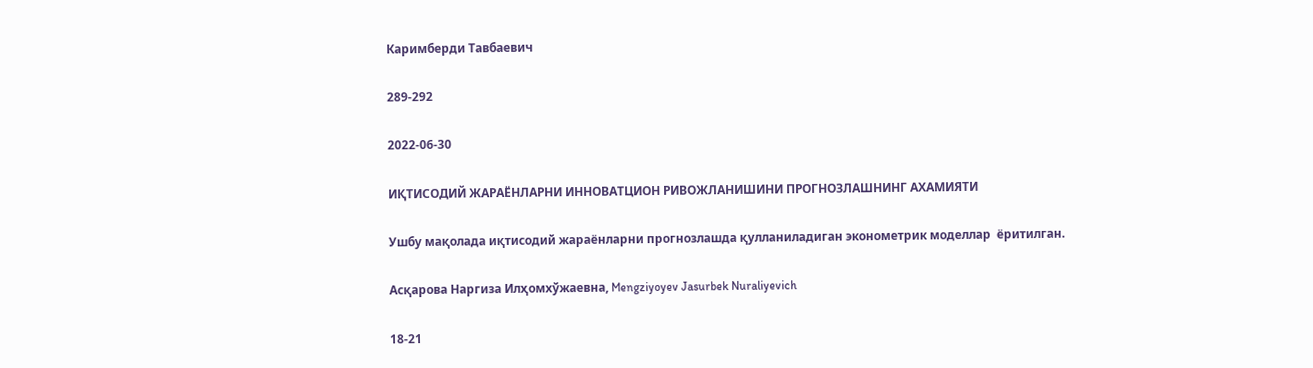Каримберди Тавбаевич

289-292

2022-06-30

ИҚТИСОДИЙ ЖАРАЁНЛАРНИ ИННОВАТЦИОН РИВОЖЛАНИШИНИ ПРОГНОЗЛАШНИНГ АХАМИЯТИ

Ушбу мақолада иқтисодий жараёнларни прогнозлашда қулланиладиган эконометрик моделлар  ёритилган.

Асқарова Наргиза Илҳомхўжаевна, Mengziyoyev Jasurbek Nuraliyevich

18-21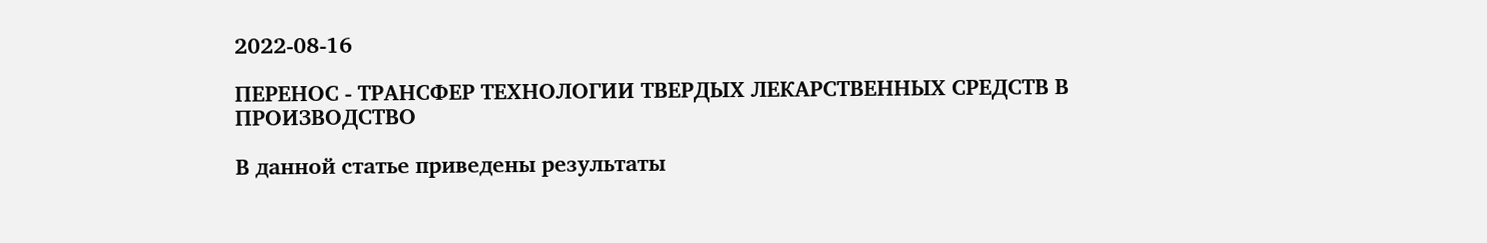2022-08-16

ПЕРЕНОС - ТРАНСФЕР ТЕХНОЛОГИИ ТВЕРДЫХ ЛЕКАРСТВЕННЫХ СРЕДСТВ В ПРОИЗВОДСТВО

В данной статье приведены результаты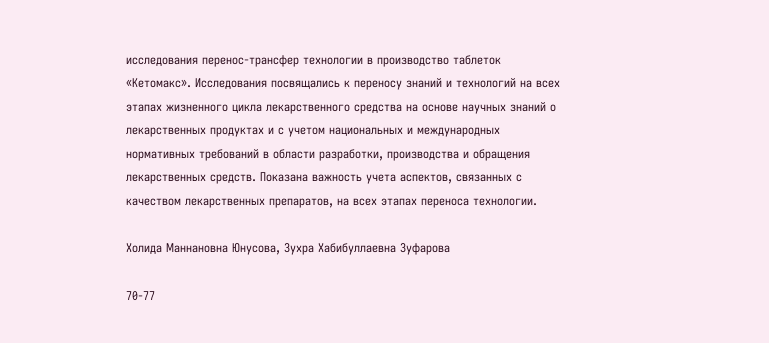исследования перенос-трансфер технологии в производство таблеток «Кетомакс». Исследования посвящались к переносу знаний и технологий на всех этапах жизненного цикла лекарственного средства на основе научных знаний о лекарственных продуктах и с учетом национальных и международных нормативных требований в области разработки, производства и обращения лекарственных средств. Показана важность учета аспектов, связанных с качеством лекарственных препаратов, на всех этапах переноса технологии.

Холида Маннановна Юнусова, Зухра Хабибуллаевна Зуфарова

70-77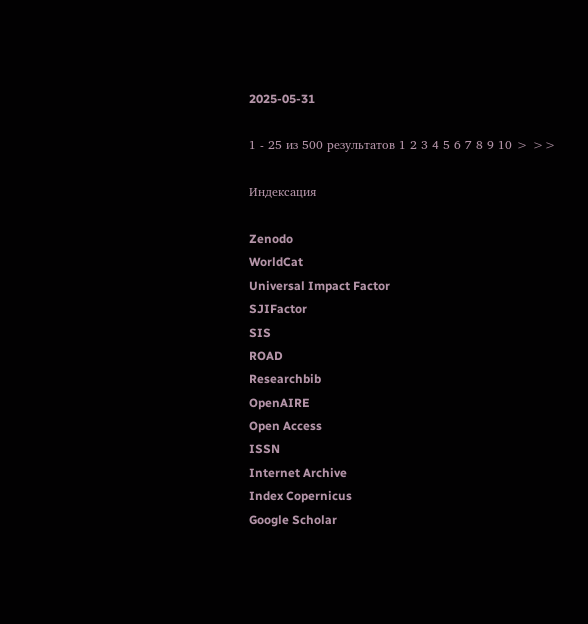2025-05-31

1 - 25 из 500 результатов 1 2 3 4 5 6 7 8 9 10 > >>

Индексация

Zenodo
WorldCat
Universal Impact Factor
SJIFactor
SIS
ROAD
Researchbib
OpenAIRE
Open Access
ISSN
Internet Archive
Index Copernicus
Google Scholar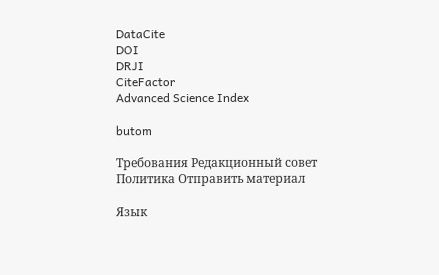DataCite
DOI
DRJI
CiteFactor
Advanced Science Index

butom

Требования Редакционный совет Политика Отправить материал

Язык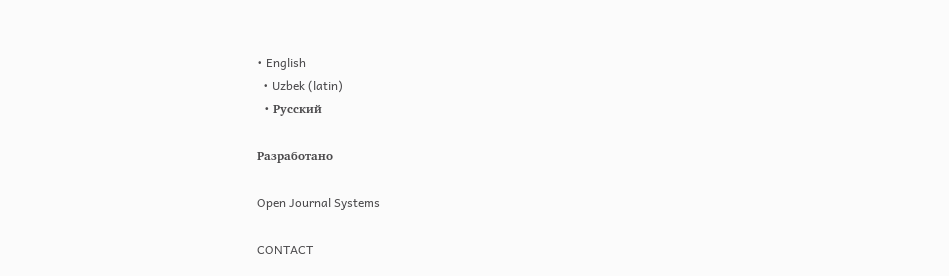• English
  • Uzbek (latin)
  • Русский

Разработано

Open Journal Systems

CONTACT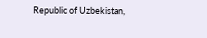Republic of Uzbekistan,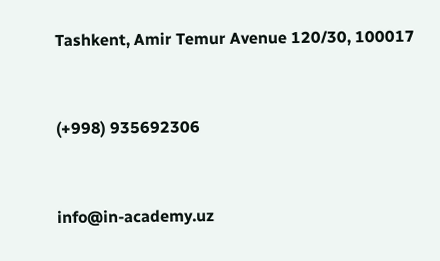Tashkent, Amir Temur Avenue 120/30, 100017


(+998) 935692306


info@in-academy.uz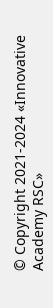© Copyright 2021-2024 «Innovative Academy RSC»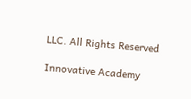LLC. All Rights Reserved

Innovative Academy